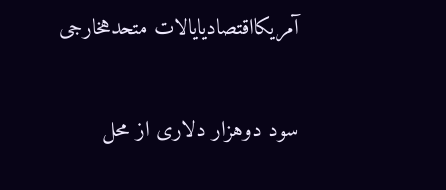آمریکااقتصادیایالات متحدهخارجی

سود دو‌هزار دلاری از محل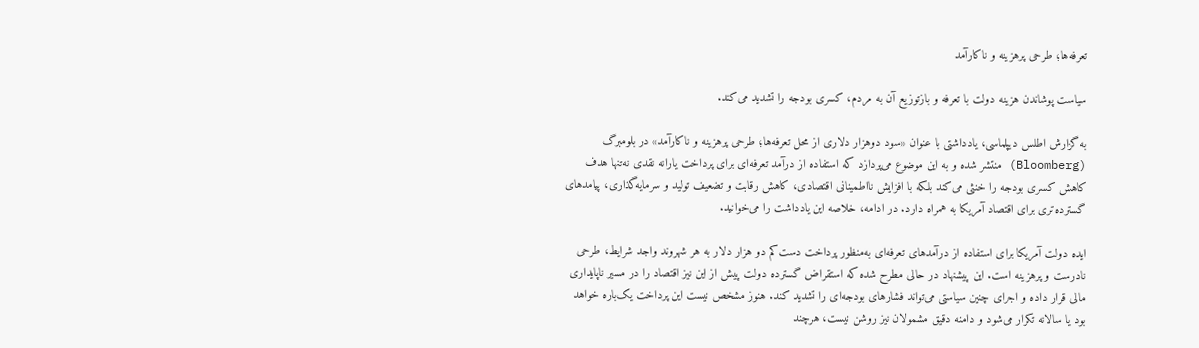تعرفه‌ها؛ طرحی پرهزینه و ناکارآمد

سیاست پوشاندن هزینه دولت با تعرفه و بازتوزیع آن به مردم، کسری بودجه را تشدید می‌کند.

به گزارش اطلس دیپلماسی، یادداشتی با عنوان «سود دو‌هزار دلاری از محل تعرفه‌ها؛ طرحی پرهزینه و ناکارآمد» در بلومبرگ (Bloomberg) منتشر شده و به این موضوع می‌پردازد که استفاده از درآمد تعرفه‌ای برای پرداخت یارانه نقدی نه‌تنها هدف کاهش کسری بودجه را خنثی می‌کند بلکه با افزایش نااطمینانی اقتصادی، کاهش رقابت و تضعیف تولید و سرمایه‌گذاری، پیامدهای گسترده‌تری برای اقتصاد آمریکا به همراه دارد. در ادامه، خلاصه این یادداشت را می‌خوانید.

ایده دولت آمریکا برای استفاده از درآمدهای تعرفه‌ای به‌منظور پرداخت دست‌کم دو هزار دلار به هر شهروند واجد شرایط، طرحی نادرست و پرهزینه است. این پیشنهاد در حالی مطرح شده که استقراض گسترده دولت پیش از این نیز اقتصاد را در مسیر ناپایداری مالی قرار داده و اجرای چنین سیاستی می‌تواند فشارهای بودجه‌ای را تشدید کند. هنوز مشخص نیست این پرداخت یک‌باره خواهد بود یا سالانه تکرار می‌شود و دامنه دقیق مشمولان نیز روشن نیست، هرچند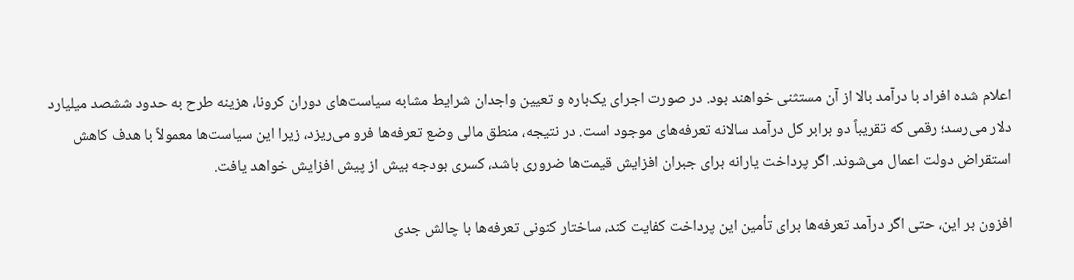اعلام شده افراد با درآمد بالا از آن مستثنی خواهند بود. در صورت اجرای یک‌باره و تعیین واجدان شرایط مشابه سیاست‌های دوران کرونا، هزینه طرح به حدود ششصد میلیارد دلار می‌رسد؛ رقمی که تقریباً دو برابر کل درآمد سالانه تعرفه‌های موجود است. در نتیجه، منطق مالی وضع تعرفه‌ها فرو می‌ریزد، زیرا این سیاست‌ها معمولاً با هدف کاهش استقراض دولت اعمال می‌شوند. اگر پرداخت یارانه برای جبران افزایش قیمت‌ها ضروری باشد، کسری بودجه بیش از پیش افزایش خواهد یافت.

افزون بر این، حتی اگر درآمد تعرفه‌ها برای تأمین این پرداخت کفایت کند، ساختار کنونی تعرفه‌ها با چالش جدی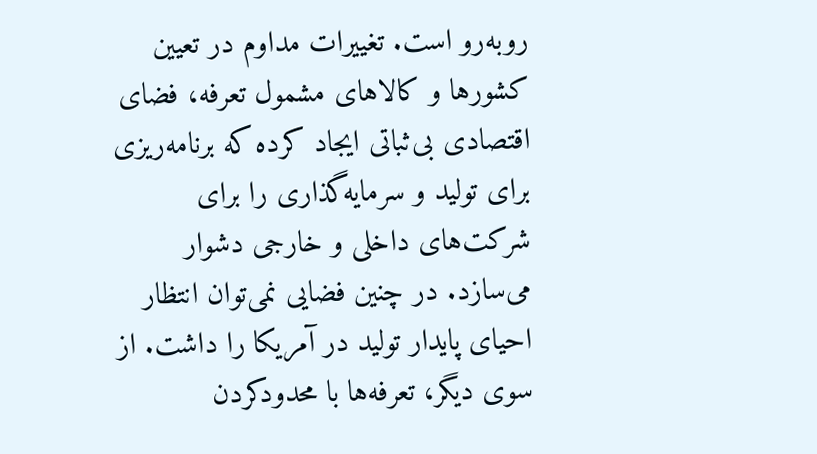روبه‌رو است. تغییرات مداوم در تعیین کشورها و کالاهای مشمول تعرفه، فضای اقتصادی بی‌ثباتی ایجاد کرده که برنامه‌ریزی برای تولید و سرمایه‌گذاری را برای شرکت‌های داخلی و خارجی دشوار می‌سازد. در چنین فضایی نمی‌توان انتظار احیای پایدار تولید در آمریکا را داشت. از سوی دیگر، تعرفه‌ها با محدودکردن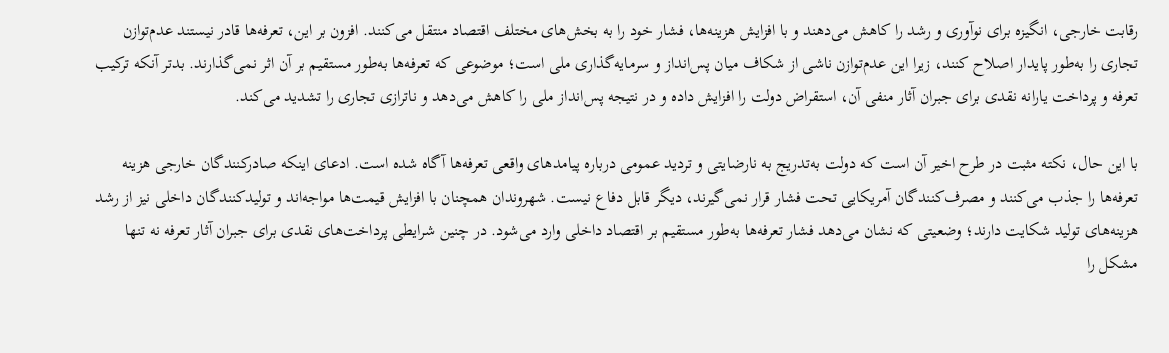رقابت خارجی، انگیزه برای نوآوری و رشد را کاهش می‌دهند و با افزایش هزینه‌ها، فشار خود را به بخش‌های مختلف اقتصاد منتقل می‌کنند. افزون بر این، تعرفه‌ها قادر نیستند عدم‌توازن تجاری را به‌طور پایدار اصلاح کنند، زیرا این عدم‌توازن ناشی از شکاف میان پس‌انداز و سرمایه‌گذاری ملی است؛ موضوعی که تعرفه‌ها به‌طور مستقیم بر آن اثر نمی‌گذارند. بدتر آنکه ترکیب تعرفه و پرداخت یارانه نقدی برای جبران آثار منفی آن، استقراض دولت را افزایش داده و در نتیجه پس‌انداز ملی را کاهش می‌دهد و ناترازی تجاری را تشدید می‌کند.

با این حال، نکته مثبت در طرح اخیر آن است که دولت به‌تدریج به نارضایتی و تردید عمومی درباره پیامدهای واقعی تعرفه‌ها آگاه شده است. ادعای اینکه صادرکنندگان خارجی هزینه تعرفه‌ها را جذب می‌کنند و مصرف‌کنندگان آمریکایی تحت فشار قرار نمی‌گیرند، دیگر قابل دفاع نیست. شهروندان همچنان با افزایش قیمت‌ها مواجه‌اند و تولیدکنندگان داخلی نیز از رشد هزینه‌های تولید شکایت دارند؛ وضعیتی که نشان می‌دهد فشار تعرفه‌ها به‌طور مستقیم بر اقتصاد داخلی وارد می‌شود. در چنین شرایطی پرداخت‌های نقدی برای جبران آثار تعرفه‌ نه تنها مشکل را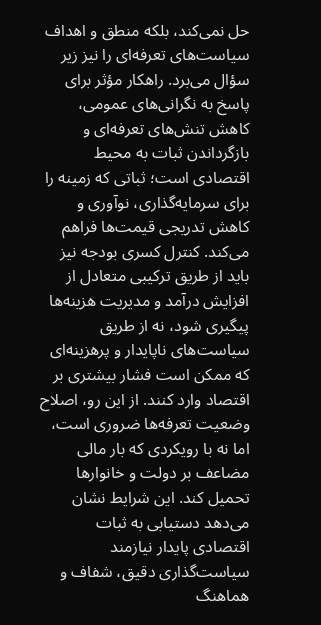حل نمی‌کند، بلکه منطق و اهداف سیاست‌های تعرفه‌ای را نیز زیر سؤال می‌برد. راهکار مؤثر برای پاسخ به نگرانی‌های عمومی، کاهش تنش‌های تعرفه‌ای و بازگرداندن ثبات به محیط اقتصادی است؛ ثباتی که زمینه را برای سرمایه‌گذاری، نوآوری و کاهش تدریجی قیمت‌ها فراهم می‌کند. کنترل کسری بودجه نیز باید از طریق ترکیبی متعادل از افزایش درآمد و مدیریت هزینه‌ها پیگیری شود، نه از طریق سیاست‌های ناپایدار و پرهزینه‌ای که ممکن است فشار بیشتری بر اقتصاد وارد کنند. از این ‌رو، اصلاح وضعیت تعرفه‌ها ضروری است، اما نه با رویکردی که بار مالی مضاعف بر دولت و خانوارها تحمیل کند. این شرایط نشان می‌دهد دستیابی به ثبات اقتصادی پایدار نیازمند سیاست‌گذاری دقیق، شفاف و هماهنگ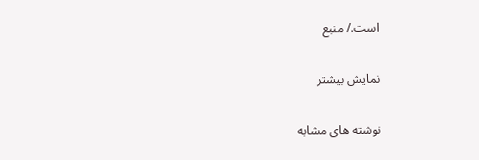است./ منبع

نمایش بیشتر

نوشته های مشابه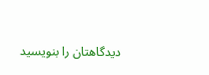دیدگاهتان را بنویسید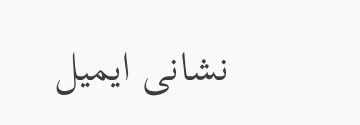نشانی ایمیل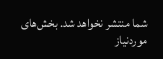شما منتشر نخواهد شد. بخش‌های موردنیاز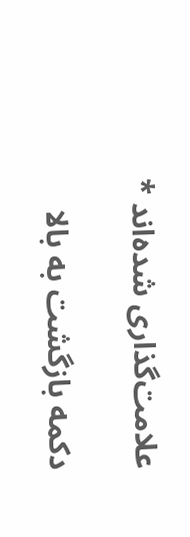علامت‌گذاری شده‌اند *

دکمه بازگشت به بالا